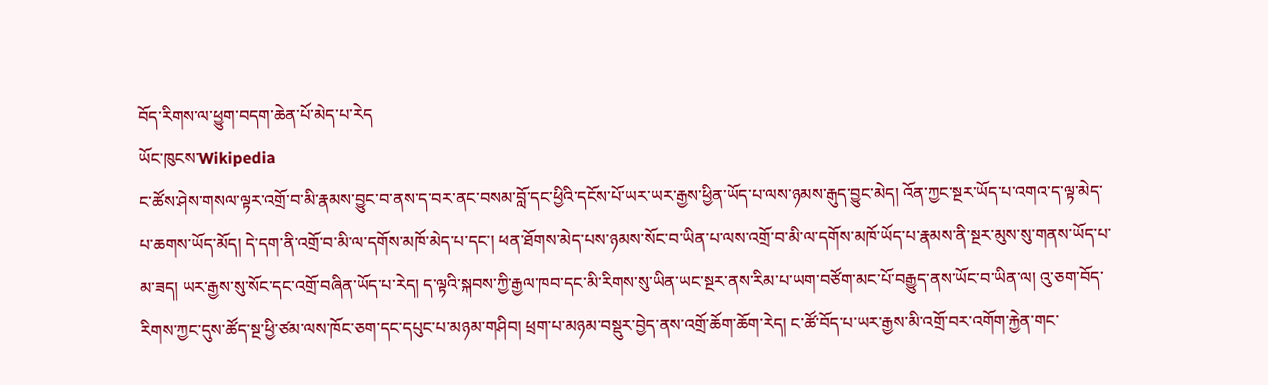བོད་རིགས་ལ་ཕྱུག་བདག་ཆེན་པོ་མེད་པ་རེད
ཡོང་ཁུངས་Wikipedia
ང་ཚོས་ཤེས་གསལ་ལྟར་འགྲོ་བ་མི་རྣམས་བྱུང་བ་ནས་ད་བར་ནང་བསམ་བློ་དང་ཕྱིའི་དངོས་པོ་ཡར་ཡར་རྒྱས་ཕྱིན་ཡོད་པ་ལས་ཉམས་རྒུད་བྱུང་མེད། འོན་ཀྱང་སྔར་ཡོད་པ་འགའ་ད་ལྟ་མེད་པ་ཆགས་ཡོད་མོད། དེ་དག་ནི་འགྲོ་བ་མི་ལ་དགོས་མཁོ་མེད་པ་དང་། ཕན་ཐོགས་མེད་པས་ཉམས་སོང་བ་ཡིན་པ་ལས་འགྲོ་བ་མི་ལ་དགོས་མཁོ་ཡོད་པ་རྣམས་ནི་སྔར་མུས་སུ་གནས་ཡོད་པ་མ་ཟད། ཡར་རྒྱས་སུ་སོང་དང་འགྲོ་བཞིན་ཡོད་པ་རེད། ད་ལྟའི་སྐབས་ཀྱི་རྒྱལ་ཁབ་དང་མི་རིགས་སུ་ཡིན་ཡང་སྔར་ནས་རིམ་པ་ཡག་བཙོག་མང་པོ་བརྒྱུད་ནས་ཡོང་བ་ཡིན་ལ། འུ་ཅག་བོད་རིགས་ཀྱང་དུས་ཚོད་སྔ་ཕྱི་ཙམ་ལས་ཁོང་ཅག་དང་དཔུང་པ་མཉམ་གཤིབ། ཕྲག་པ་མཉམ་བསྡུར་བྱེད་ནས་འགྲོ་ཆོག་ཆོག་རེད། ང་ཚོ་བོད་པ་ཡར་རྒྱས་མི་འགྲོ་བར་འགོག་རྐྱེན་གང་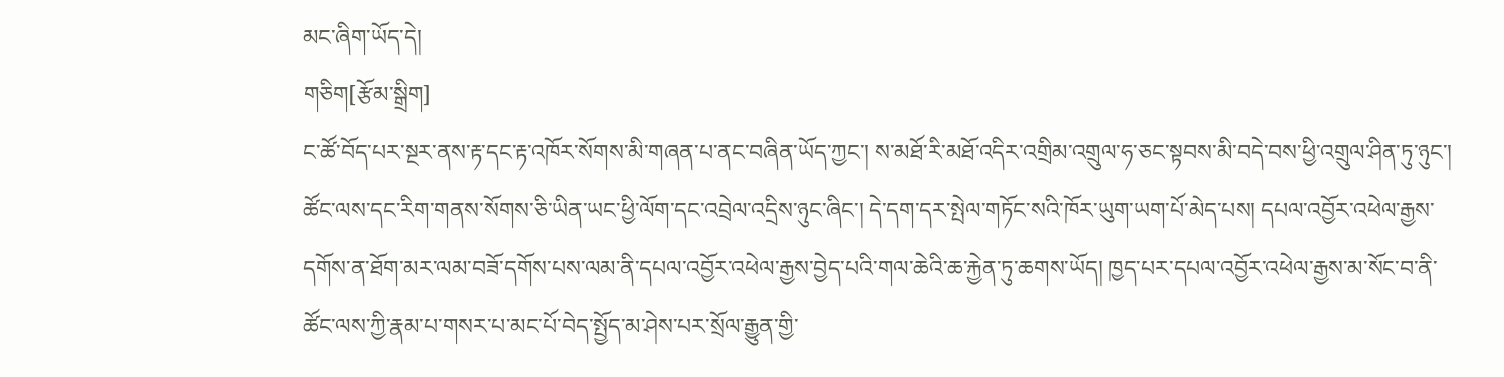མང་ཞིག་ཡོད་དེ།
གཅིག[རྩོམ་སྒྲིག]
ང་ཚོ་བོད་པར་སྔར་ནས་རྟ་དང་རྟ་འཁོར་སོགས་མི་གཞན་པ་ནང་བཞིན་ཡོད་ཀྱང་། ས་མཐོ་རི་མཐོ་འདིར་འགྲིམ་འགྲུལ་ཧ་ཅང་སྟབས་མི་བདེ་བས་ཕྱི་འགྲུལ་ཤིན་ཏུ་ཉུང་། ཚོང་ལས་དང་རིག་གནས་སོགས་ཅི་ཡིན་ཡང་ཕྱི་ལོག་དང་འབྲེལ་འདྲིས་ཉུང་ཞིང་། དེ་དག་དར་སྤེལ་གཏོང་སའི་ཁོར་ཡུག་ཡག་པོ་མེད་པས། དཔལ་འབྱོར་འཕེལ་རྒྱས་དགོས་ན་ཐོག་མར་ལམ་བཟོ་དགོས་པས་ལམ་ནི་དཔལ་འབྱོར་འཕེལ་རྒྱས་བྱེད་པའི་གལ་ཆེའི་ཆ་རྐྱེན་ཏུ་ཆགས་ཡོད། ཁྱད་པར་དཔལ་འབྱོར་འཕེལ་རྒྱས་མ་སོང་བ་ནི་ཚོང་ལས་ཀྱི་རྣམ་པ་གསར་པ་མང་པོ་བེད་སྤྱོད་མ་ཤེས་པར་སྲོལ་རྒྱུན་གྱི་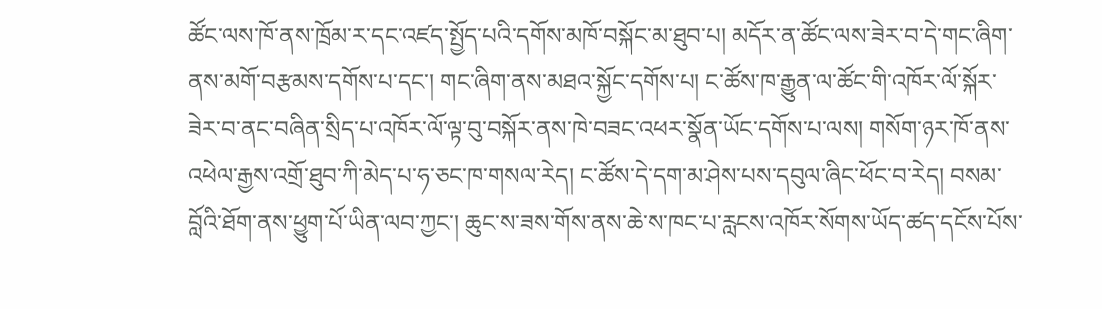ཚོང་ལས་ཁོ་ནས་ཁྲོམ་ར་དང་འཛད་སྤྱོད་པའི་དགོས་མཁོ་བསྐོང་མ་ཐུབ་པ། མདོར་ན་ཚོང་ལས་ཟེར་བ་དེ་གང་ཞིག་ནས་མགོ་བརྩམས་དགོས་པ་དང་། གང་ཞིག་ནས་མཐའ་སྐྱོང་དགོས་པ། ང་ཚོས་ཁ་རྒྱུན་ལ་ཚོང་གི་འཁོར་ལོ་སྐོར་ཟེར་བ་ནང་བཞིན་སྲིད་པ་འཁོར་ལོ་ལྟ་བུ་བསྐོར་ནས་ཁེ་བཟང་འཕར་སྣོན་ཡོང་དགོས་པ་ལས། གསོག་ཉར་ཁོ་ནས་འཕེལ་རྒྱས་འགྲོ་ཐུབ་ཀི་མེད་པ་ཧ་ཅང་ཁ་གསལ་རེད། ང་ཚོས་དེ་དག་མ་ཤེས་པས་དབུལ་ཞིང་ཕོང་བ་རེད། བསམ་བློའི་ཐོག་ནས་ཕྱུག་པོ་ཡིན་ལབ་ཀྱང་། ཆུང་ས་ཟས་གོས་ནས་ཆེ་ས་ཁང་པ་རླངས་འཁོར་སོགས་ཡོད་ཚད་དངོས་པོས་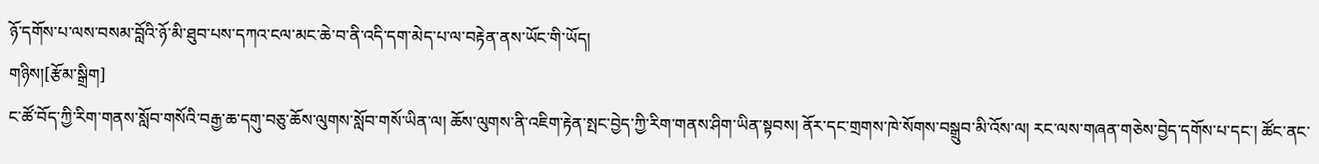ཉོ་དགོས་པ་ལས་བསམ་བློའི་ཉོ་མི་ཐུབ་པས་དཀའ་ངལ་མང་ཆེ་བ་ནི་འདི་དག་མེད་པ་ལ་བརྟེན་ནས་ཡོང་གི་ཡོད།
གཉིས།[རྩོམ་སྒྲིག]
ང་ཚོ་བོད་ཀྱི་རིག་གནས་སློབ་གསོའི་བརྒྱ་ཆ་དགུ་བཅུ་ཆོས་ལུགས་སློབ་གསོ་ཡིན་ལ། ཆོས་ལུགས་ནི་འཇིག་རྟེན་སྤང་བྱེད་ཀྱི་རིག་གནས་ཤིག་ཡིན་སྟབས། ནོར་དང་གྲགས་ཁེ་སོགས་བསྒྲུབ་མི་འོས་ལ། རང་ལས་གཞན་གཅེས་བྱེད་དགོས་པ་དང་། ཚོང་ནང་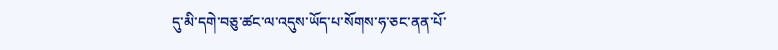དུ་མི་དགེ་བཅུ་ཚང་ལ་འདུས་ཡོད་པ་སོགས་ཧ་ཅང་ནན་པོ་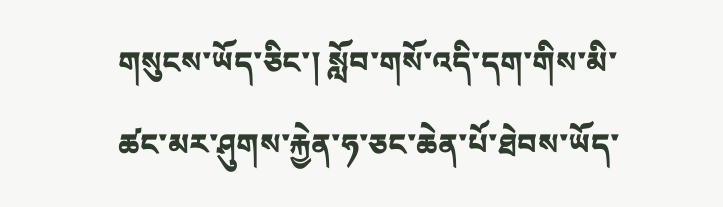གསུངས་ཡོད་ཅིང་། སློབ་གསོ་འདི་དག་གིས་མི་ཚང་མར་ཤུགས་རྐྱེན་ཧ་ཅང་ཆེན་པོ་ཐེབས་ཡོད་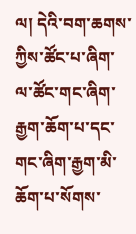ལ། དེའི་བག་ཆགས་ཀྱིས་ཚོང་པ་ཞིག་ལ་ཚོང་གང་ཞིག་རྒྱག་ཆོག་པ་དང་གང་ཞིག་རྒྱག་མི་ཆོག་པ་སོགས་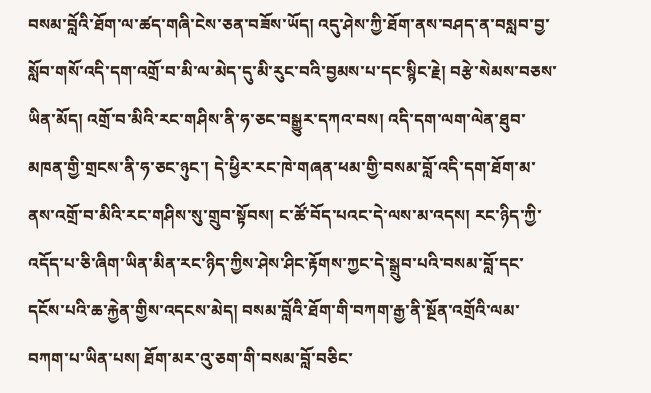བསམ་བློའི་ཐོག་ལ་ཚད་གཞི་ངེས་ཅན་བཟོས་ཡོད། འདུ་ཤེས་ཀྱི་ཐོག་ནས་བཤད་ན་བསླབ་བྱ་སློབ་གསོ་འདི་དག་འགྲོ་བ་མི་ལ་མེད་དུ་མི་རུང་བའི་བྱམས་པ་དང་སྙིང་རྗེ། བརྩེ་སེམས་བཅས་ཡིན་མོད། འགྲོ་བ་མིའི་རང་གཤིས་ནི་ཧ་ཅང་བསྒྱུར་དཀའ་བས། འདི་དག་ལག་ལེན་ཐུབ་མཁན་གྱི་གྲངས་ནི་ཧ་ཅང་ཉུང་། དེ་ཕྱིར་རང་ཁེ་གཞན་ཕམ་གྱི་བསམ་བློ་འདི་དག་ཐོག་མ་ནས་འགྲོ་བ་མིའི་རང་གཤིས་སུ་གྲུབ་སྟོབས། ང་ཚོ་བོད་པའང་དེ་ལས་མ་འདས། རང་ཉིད་ཀྱི་འདོད་པ་ཅི་ཞིག་ཡིན་མིན་རང་ཉིད་ཀྱིས་ཤེས་ཤིང་རྟོགས་ཀྱང་དེ་སྒྲུབ་པའི་བསམ་བློ་དང་དངོས་པའི་ཆ་རྐྱེན་གྱིས་འདངས་མེད། བསམ་བློའི་ཐོག་གི་བཀག་རྒྱ་ནི་སྔོན་འགྲོའི་ལམ་བཀག་པ་ཡིན་པས། ཐོག་མར་འུ་ཅག་གི་བསམ་བློ་བཅིང་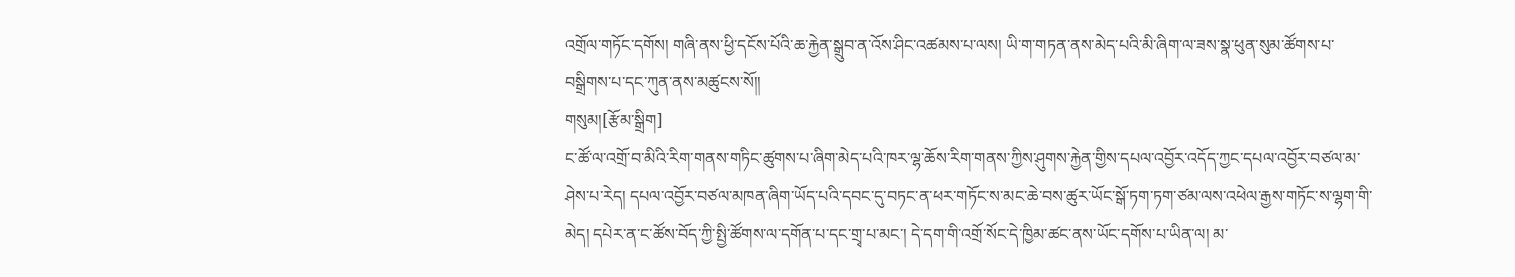འགྲོལ་གཏོང་དགོས། གཞི་ནས་ཕྱི་དངོས་པོའི་ཆ་རྐྱེན་སྒྲུབ་ན་འོས་ཤིང་འཚམས་པ་ལས། ཡི་ག་གཏན་ནས་མེད་པའི་མི་ཞིག་ལ་ཟས་སྣ་ཕུན་སུམ་ཚོགས་པ་བསྒྲིགས་པ་དང་ཀུན་ནས་མཚུངས་སོ།།
གསུམ།[རྩོམ་སྒྲིག]
ང་ཚོ་ལ་འགྲོ་བ་མིའི་རིག་གནས་གཏིང་ཚུགས་པ་ཞིག་མེད་པའི་ཁར་ལྷ་ཆོས་རིག་གནས་ཀྱིས་ཤུགས་རྐྱེན་གྱིས་དཔལ་འབྱོར་འདོད་ཀྱང་དཔལ་འབྱོར་བཙལ་མ་ཤེས་པ་རེད། དཔལ་འབྱོར་བཙལ་མཁན་ཞིག་ཡོད་པའི་དབང་དུ་བཏང་ན་ཕར་གཏོང་ས་མང་ཆེ་བས་ཚུར་ཡོང་སྒོ་ཏག་ཏག་ཙམ་ལས་འཕེལ་རྒྱས་གཏོང་ས་ལྷག་གི་མེད། དཔེར་ན་ང་ཚོས་བོད་ཀྱི་སྤྱི་ཚོགས་ལ་དགོན་པ་དང་གྲྭ་པ་མང་། དེ་དག་གི་འགྲོ་སོང་དེ་ཁྱིམ་ཚང་ནས་ཡོང་དགོས་པ་ཡིན་ལ། མ་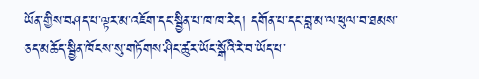ཡོན་གྱིས་བཤད་པ་ལྟར་མ་འཇོག་དང་སྦྱིན་པ་ཁ་ཁ་རེད། དགོན་པ་དང་བླ་མ་ལ་ཕུལ་བ་ཐམས་ཅད་མཆོད་སྦྱིན་ཁོངས་སུ་གཏོགས་ཤིང་ཚུར་ཡོང་སྒོའི་རེ་བ་ཡོད་པ་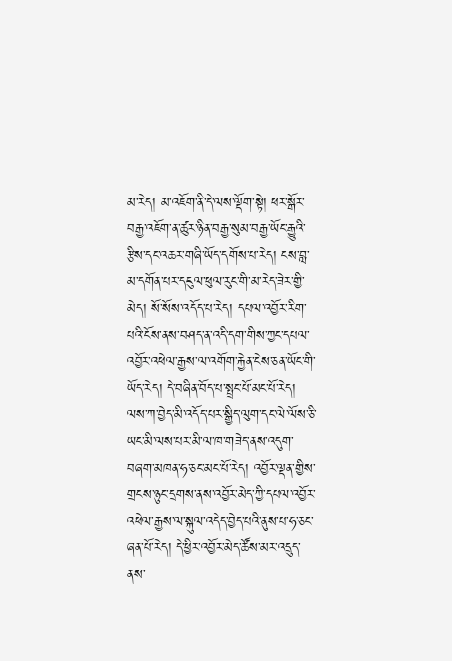མ་རེད། མ་འཇོག་ནི་དེ་ལས་ལྡོག་སྟེ། ཕར་སྒོར་བརྒྱ་འཇོག་ན་ཚུར་ཉིན་བརྒྱ་སུམ་བརྒྱ་ཡོང་རྒྱུའི་རྩིས་དང་འཆར་གཞི་ཡོད་དགོས་པ་རེད། ངས་བླ་མ་དགོན་པར་དངུལ་ཕུལ་རུང་གི་མ་རེད་ཟེར་གྱི་མེད། སོ་སོས་འདོད་པ་རེད། དཔལ་འབྱོར་རིག་པའི་ངོས་ནས་བཤད་ན་འདི་དག་གིས་ཀྱང་དཔལ་འབྱོར་འཕེལ་རྒྱས་ལ་འགོག་རྐྱེན་ངེས་ཅན་ཡོང་གི་ཡོད་རེད། དེ་བཞིན་བོད་པ་སྤྲང་པོ་མང་པོ་རེད། ལས་ཀ་བྱེད་མི་འདོད་པར་སྒྱིད་ལུག་དང་ལེ་ལོས་ཅི་ཡང་མི་ལས་པར་མི་ལ་ཁ་གཟེད་ནས་འདུག་བཞག་མཁན་ཧ་ཅང་མང་པོ་རེད། འབྱོར་ལྡན་གྱིས་གྲངས་ཉུང་དྲགས་ནས་འབྱོར་མེད་ཀྱི་དཔལ་འབྱོར་འཕེལ་རྒྱས་ལ་སྐུལ་འདེད་བྱེད་པའི་ནུས་པ་ཧ་ཅང་ཞན་པོ་རེད། དེ་ཕྱིར་འབྱོར་མེད་ཚོས་མར་འདྲུད་ནས་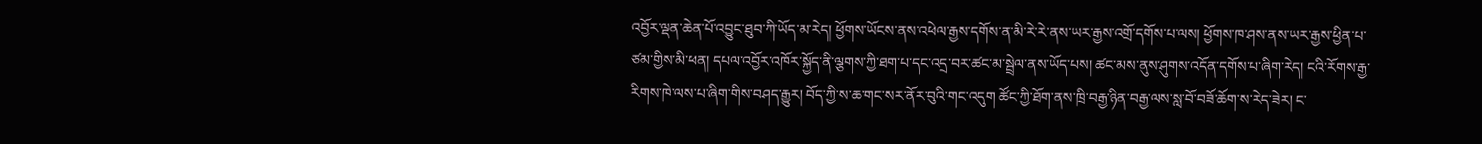འབྱོར་ལྡན་ཆེན་པོ་འབྱུང་ཐུབ་ཀི་ཡོད་མ་རེད། ཕྱོགས་ཡོངས་ནས་འཕེལ་རྒྱས་དགོས་ན་མི་རེ་རེ་ནས་ཡར་རྒྱས་འགྲོ་དགོས་པ་ལས། ཕྱོགས་ཁ་ཤས་ནས་ཡར་རྒྱས་ཕྱིན་པ་ཙམ་གྱིས་མི་ཕན། དཔལ་འབྱོར་འཁོར་སྐྱོད་ནི་ལྕགས་ཀྱི་ཐག་པ་དང་འདྲ་བར་ཚང་མ་སྦྲེལ་ནས་ཡོད་པས། ཚང་མས་ནུས་ཤུགས་འདོན་དགོས་པ་ཞིག་རེད། ངའི་རོགས་རྒྱ་རིགས་ཁེ་ལས་པ་ཞིག་གིས་བཤད་རྒྱུར། བོད་ཀྱི་ས་ཆ་གང་སར་ནོར་བུའི་གང་འདུག ཚོང་ཀྱི་ཐོག་ནས་ཁྲི་བརྒྱ་ཉིན་བརྒྱ་ལས་སླ་བོ་བཟོ་ཆོག་ས་རེད་ཟེར། ང་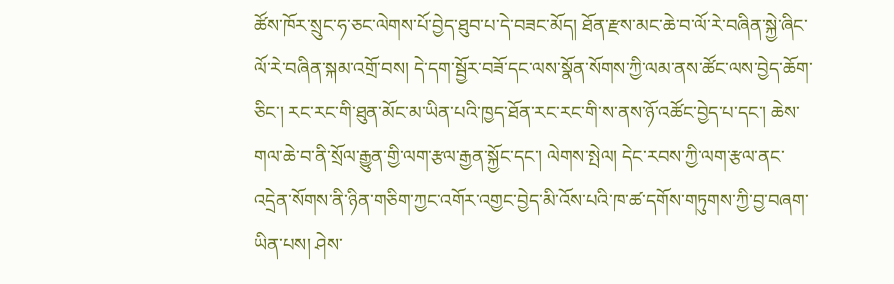ཚོས་ཁོར་སྲུང་ཧ་ཅང་ལེགས་པོ་བྱེད་ཐུབ་པ་དེ་བཟང་མོད། ཐོན་རྫས་མང་ཆེ་བ་ལོ་རེ་བཞིན་སྐྱེ་ཞིང་ལོ་རེ་བཞིན་སྐམ་འགྲོ་བས། དེ་དག་སྦྱོར་བཟོ་དང་ལས་སྣོན་སོགས་ཀྱི་ལམ་ནས་ཚོང་ལས་བྱེད་ཆོག་ཅིང་། རང་རང་གི་ཐུན་མོང་མ་ཡིན་པའི་ཁྱད་ཐོན་རང་རང་གི་ས་ནས་ཉོ་འཚོང་བྱེད་པ་དང་། ཆེས་གལ་ཆེ་བ་ནི་སྲོལ་རྒྱུན་གྱི་ལག་རྩལ་རྒྱན་སྐྱོང་དང་། ལེགས་སྤེལ། དེང་རབས་ཀྱི་ལག་རྩལ་ནང་འདྲེན་སོགས་ནི་ཉིན་གཅིག་ཀྱང་འགོར་འགྱང་བྱེད་མི་འོས་པའི་ཁ་ཚ་དགོས་གཏུགས་ཀྱི་བྱ་བཞག་ཡིན་པས། ཤེས་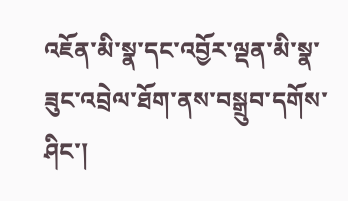འཇོན་མི་སྣ་དང་འབྱོར་ལྡན་མི་སྣ་ཟུང་འབྲེལ་ཐོག་ནས་བསྒྲུབ་དགོས་ཤིང་།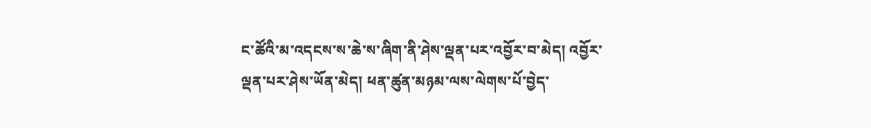ང་ཚོའི་མ་འདངས་ས་ཆེ་ས་ཞིག་ནི་ཤེས་ལྡན་པར་འབྱོར་བ་མེད། འབྱོར་ལྡན་པར་ཤེས་ཡོན་མེད། ཕན་ཚུན་མཉམ་ལས་ལེགས་པོ་བྱེད་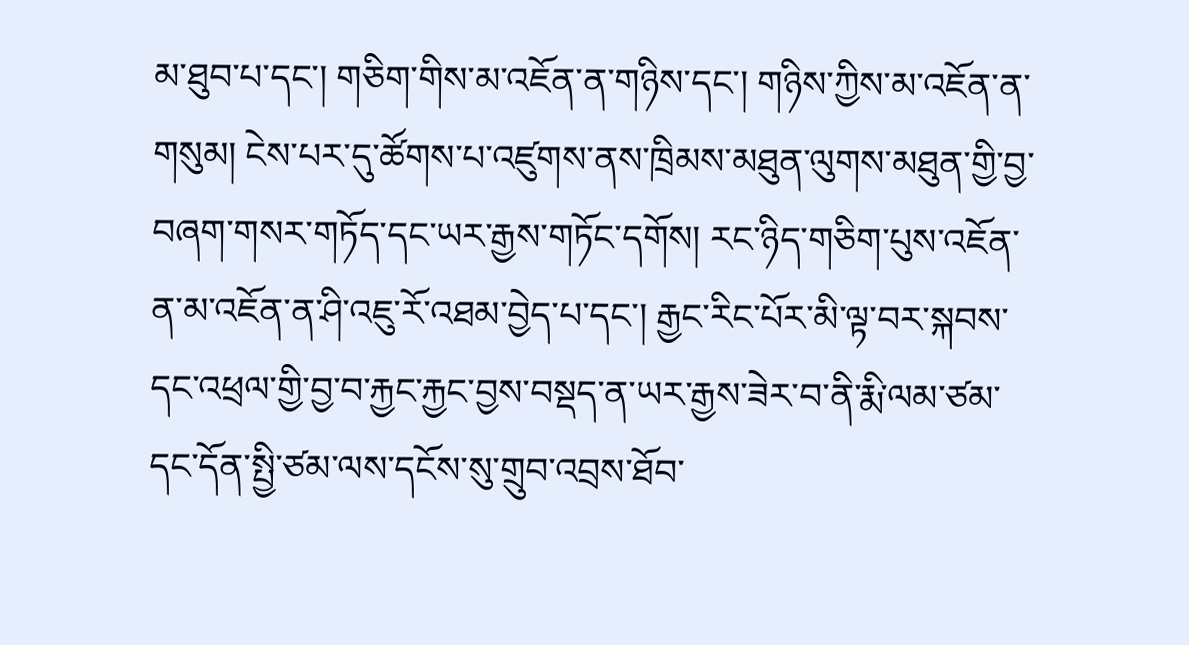མ་ཐུབ་པ་དང་། གཅིག་གིས་མ་འཇོན་ན་གཉིས་དང་། གཉིས་ཀྱིས་མ་འཇོན་ན་གསུམ། ངེས་པར་དུ་ཚོགས་པ་འཛུགས་ནས་ཁྲིམས་མཐུན་ལུགས་མཐུན་གྱི་བྱ་བཞག་གསར་གཏོད་དང་ཡར་རྒྱས་གཏོང་དགོས། རང་ཉིད་གཅིག་པུས་འཇོན་ན་མ་འཇོན་ན་ཤི་འཇུ་རོ་འཐམ་བྱེད་པ་དང་། རྒྱང་རིང་པོར་མི་ལྟ་བར་སྐབས་དང་འཕྲལ་གྱི་བྱ་བ་རྐྱང་རྐྱང་བྱས་བསྡད་ན་ཡར་རྒྱས་ཟེར་བ་ནི་རྨི་ལམ་ཙམ་དང་དོན་སྤྱི་ཙམ་ལས་དངོས་སུ་གྲུབ་འབྲས་ཐོབ་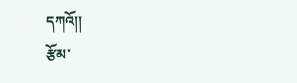དཀའོ།།
རྩོམ་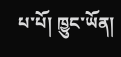པ་པོ། ཁྱུང་ཡོན།